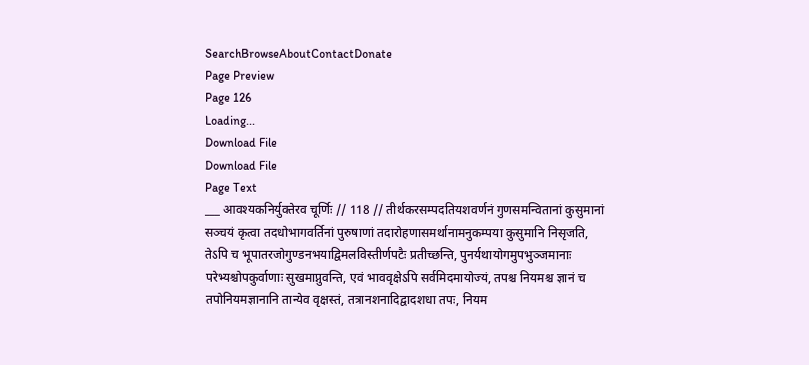SearchBrowseAboutContactDonate
Page Preview
Page 126
Loading...
Download File
Download File
Page Text
___ आवश्यकनिर्युक्तेरव चूर्णिः // 118 // तीर्थकरसम्पदतियशवर्णनं गुणसमन्वितानां कुसुमानां सञ्चयं कृत्वा तदधोभागवर्तिनां पुरुषाणां तदारोहणासमर्थानामनुकम्पया कुसुमानि निसृजति, तेऽपि च भूपातरजोगुण्डनभयाद्विमलविस्तीर्णपटैः प्रतीच्छन्ति, पुनर्यथायोगमुपभुञ्जमानाः परेभ्यश्चोपकुर्वाणाः सुखमाप्नुवन्ति, एवं भाववृक्षेऽपि सर्वमिदमायोज्यं, तपश्च नियमश्च ज्ञानं च तपोनियमज्ञानानि तान्येव वृक्षस्तं, तत्रानशनादिद्वादशधा तपः, नियम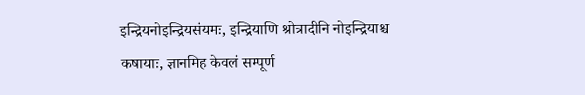इन्द्रियनोइन्द्रियसंयमः, इन्द्रियाणि श्रोत्रादीनि नोइन्द्रियाश्च कषायाः, ज्ञानमिह केवलं सम्पूर्ण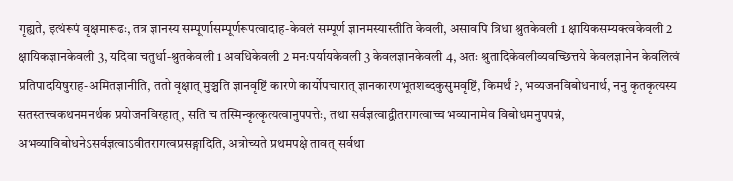गृह्यते, इत्थंरूपं वृक्षमारूढः, तत्र ज्ञानस्य सम्पूर्णासम्पूर्णरूपत्वादाह-केवलं सम्पूर्ण ज्ञानमस्यास्तीति केवली, असावपि त्रिधा श्रुतकेवली 1 क्षायिकसम्यक्त्वकेवली 2 क्षायिकज्ञानकेवली 3, यदिवा चतुर्धा-श्रुतकेवली 1 अवधिकेवली 2 मनःपर्यायकेवली 3 केवलज्ञानकेवली 4, अतः श्रुतादिकेवलीव्यवच्छित्तये केवलज्ञानेन केवलित्वं प्रतिपादयिषुराह-अमितज्ञानीति, ततो वृक्षात् मुञ्चति ज्ञानवृष्टिं कारणे कार्योपचारात् ज्ञानकारणभूतशब्दकुसुमवृष्टिं, किमर्थं ?, भव्यजनविबोधनार्थ, ननु कृतकृत्यस्य सतस्तत्त्वकथनमनर्थक प्रयोजनविरहात्, सति च तस्मिन्कृत्कृत्यत्वानुपपत्तेः, तथा सर्वज्ञत्वाद्वीतरागत्वाच्च भव्यानामेव विबोधमनुपपन्नं, अभव्याविबोधनेऽसर्वज्ञत्वाऽवीतरागत्वप्रसङ्गादिति, अत्रोच्यते प्रथमपक्षे तावत् सर्वथा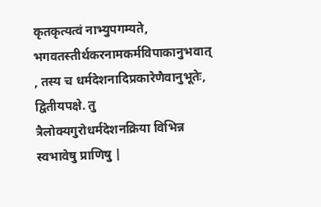कृतकृत्यत्वं नाभ्युपगम्यते, भगवतस्तीर्थकरनामकर्मविपाकानुभवात् , तस्य च धर्मदेशनादिप्रकारेणैवानुभूतेः, द्वितीयपक्षे. तु त्रैलोक्यगुरोधर्मदेशनक्रिया विभिन्न स्वभावेषु प्राणिषु |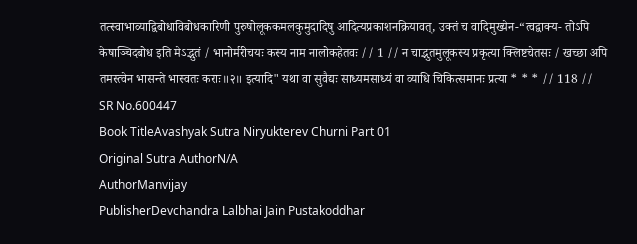तत्स्वाभाव्याद्विबोधाविबोधकारिणी पुरुषोलूककमलकुमुदादिषु आदित्यप्रकाशनक्रियावत्, उक्तं च वादिमुख्येन-“त्वद्वाक्य- तोऽपि केषाञ्चिदबोध इति मेऽद्भुतं / भानोर्मरीचयः कस्य नाम नालोकहेतवः // 1 // न चाद्भुतमुलूकस्य प्रकृत्या क्लिष्टचेतसः / खच्छा अपि तमस्त्वेन भासन्ते भास्वतः कराः॥२॥ इत्यादि" यथा वा सुवैद्यः साध्यमसाध्यं वा व्याधि चिकित्समानः प्रत्या * * * // 118 //
SR No.600447
Book TitleAvashyak Sutra Niryukterev Churni Part 01
Original Sutra AuthorN/A
AuthorManvijay
PublisherDevchandra Lalbhai Jain Pustakoddhar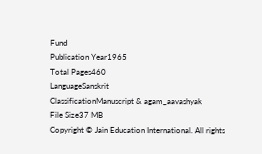Fund
Publication Year1965
Total Pages460
LanguageSanskrit
ClassificationManuscript & agam_aavashyak
File Size37 MB
Copyright © Jain Education International. All rights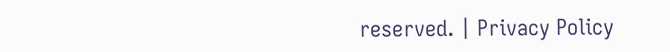reserved. | Privacy Policy